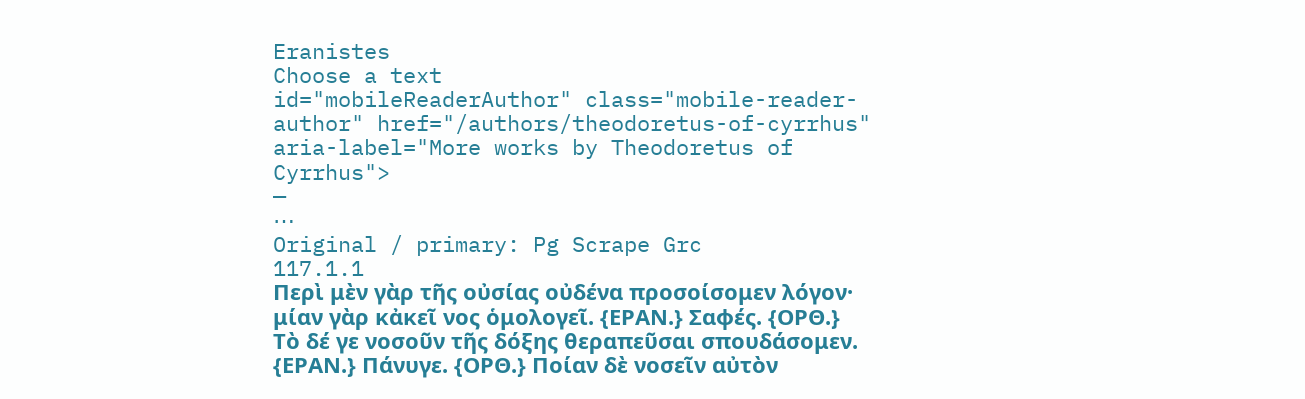Eranistes
Choose a text
id="mobileReaderAuthor" class="mobile-reader-author" href="/authors/theodoretus-of-cyrrhus" aria-label="More works by Theodoretus of Cyrrhus">
—
⋯
Original / primary: Pg Scrape Grc
117.1.1
Περὶ μὲν γὰρ τῆς οὐσίας οὐδένα προσοίσομεν λόγον· μίαν γὰρ κἀκεῖ νος ὁμολογεῖ. {ΕΡΑΝ.} Σαφές. {ΟΡΘ.} Τὸ δέ γε νοσοῦν τῆς δόξης θεραπεῦσαι σπουδάσομεν. {ΕΡΑΝ.} Πάνυγε. {ΟΡΘ.} Ποίαν δὲ νοσεῖν αὐτὸν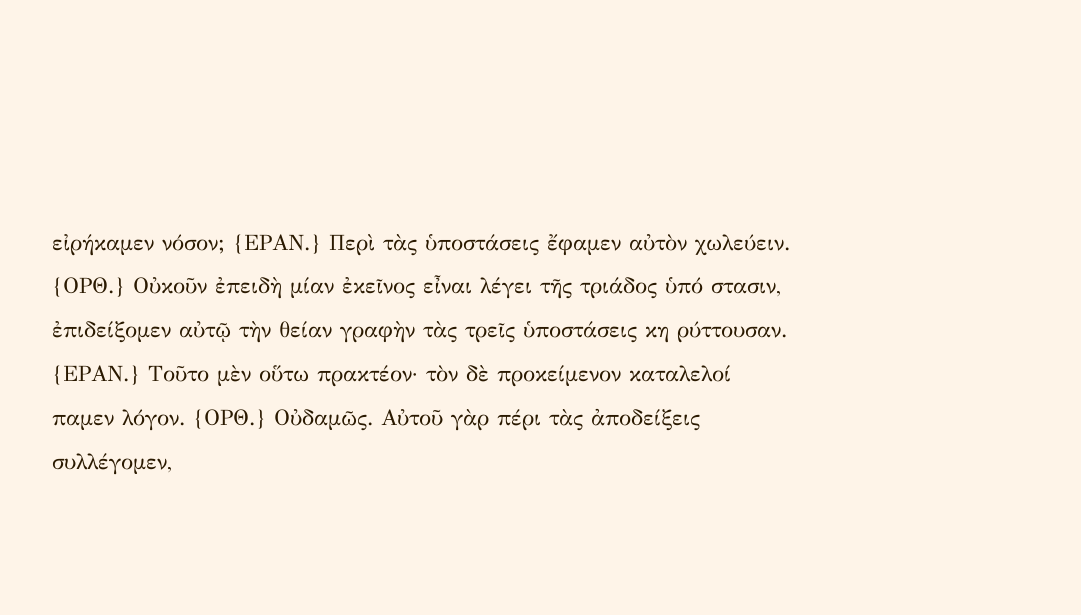εἰρήκαμεν νόσον; {ΕΡΑΝ.} Περὶ τὰς ὑποστάσεις ἔφαμεν αὐτὸν χωλεύειν. {ΟΡΘ.} Οὐκοῦν ἐπειδὴ μίαν ἐκεῖνος εἶναι λέγει τῆς τριάδος ὑπό στασιν, ἐπιδείξομεν αὐτῷ τὴν θείαν γραφὴν τὰς τρεῖς ὑποστάσεις κη ρύττουσαν. {ΕΡΑΝ.} Τοῦτο μὲν οὕτω πρακτέον· τὸν δὲ προκείμενον καταλελοί παμεν λόγον. {ΟΡΘ.} Οὐδαμῶς. Αὐτοῦ γὰρ πέρι τὰς ἀποδείξεις συλλέγομεν,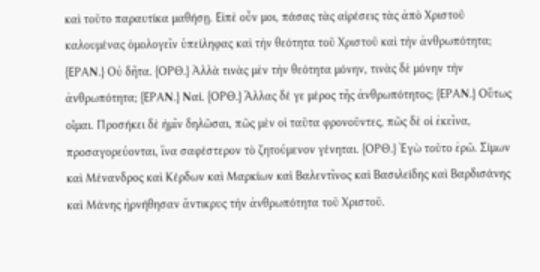καὶ τοῦτο παραυτίκα μαθήσῃ. Εἰπὲ οὖν μοι, πάσας τὰς αἱρέσεις τὰς ἀπὸ Χριστοῦ καλουμένας ὁμολογεῖν ὑπείληφας καὶ τὴν θεότητα τοῦ Χριστοῦ καὶ τὴν ἀνθρωπότητα; {ΕΡΑΝ.} Οὐ δῆτα. {ΟΡΘ.} Ἀλλὰ τινὰς μὲν τὴν θεότητα μόνην, τινὰς δὲ μόνην τὴν ἀνθρωπότητα; {ΕΡΑΝ.} Ναί. {ΟΡΘ.} Ἄλλας δέ γε μέρος τῆς ἀνθρωπότητος; {ΕΡΑΝ.} Οὕτως οἶμαι. Προσήκει δὲ ἡμῖν δηλῶσαι, πῶς μὲν οἱ ταῦτα φρονοῦντες, πῶς δὲ οἱ ἐκεῖνα, προσαγορεύονται, ἵνα σαφέστερον τὸ ζητούμενον γένηται. {ΟΡΘ.} Ἐγὼ τοῦτο ἐρῶ. Σίμων καὶ Μένανδρος καὶ Κέρδων καὶ Μαρκίων καὶ Βαλεντῖνος καὶ Βασιλείδης καὶ Βαρδισάνης καὶ Μάνης ἠρνήθησαν ἄντικρυς τὴν ἀνθρωπότητα τοῦ Χριστοῦ.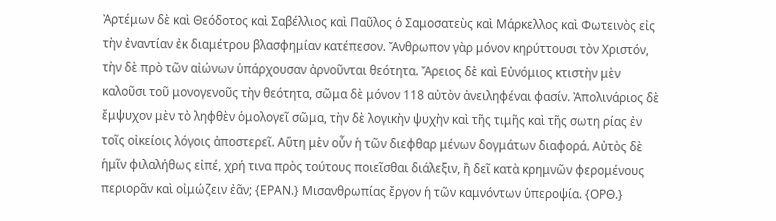Ἀρτέμων δὲ καὶ Θεόδοτος καὶ Σαβέλλιος καὶ Παῦλος ὁ Σαμοσατεὺς καὶ Μάρκελλος καὶ Φωτεινὸς εἰς τὴν ἐναντίαν ἐκ διαμέτρου βλασφημίαν κατέπεσον. Ἄνθρωπον γὰρ μόνον κηρύττουσι τὸν Χριστόν, τὴν δὲ πρὸ τῶν αἰώνων ὑπάρχουσαν ἀρνοῦνται θεότητα. Ἄρειος δὲ καὶ Εὐνόμιος κτιστὴν μὲν καλοῦσι τοῦ μονογενοῦς τὴν θεότητα, σῶμα δὲ μόνον 118 αὐτὸν ἀνειληφέναι φασίν. Ἀπολινάριος δὲ ἔμψυχον μὲν τὸ ληφθὲν ὁμολογεῖ σῶμα, τὴν δὲ λογικὴν ψυχὴν καὶ τῆς τιμῆς καὶ τῆς σωτη ρίας ἐν τοῖς οἰκείοις λόγοις ἀποστερεῖ. Αὕτη μὲν οὖν ἡ τῶν διεφθαρ μένων δογμάτων διαφορά. Αὐτὸς δὲ ἡμῖν φιλαλήθως εἰπέ, χρή τινα πρὸς τούτους ποιεῖσθαι διάλεξιν, ἢ δεῖ κατὰ κρημνῶν φερομένους περιορᾶν καὶ οἰμώζειν ἐᾶν; {ΕΡΑΝ.} Μισανθρωπίας ἔργον ἡ τῶν καμνόντων ὑπεροψία. {ΟΡΘ.}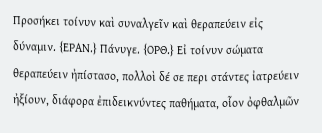Προσήκει τοίνυν καὶ συναλγεῖν καὶ θεραπεύειν εἰς δύναμιν. {ΕΡΑΝ.} Πάνυγε. {ΟΡΘ.} Εἰ τοίνυν σώματα θεραπεύειν ἠπίστασο, πολλοὶ δέ σε περι στάντες ἰατρεύειν ἠξίουν, διάφορα ἐπιδεικνύντες παθήματα, οἷον ὀφθαλμῶν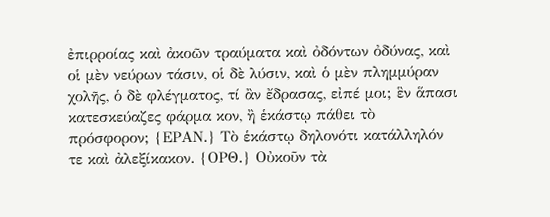ἐπιρροίας καὶ ἀκοῶν τραύματα καὶ ὀδόντων ὀδύνας, καὶ οἱ μὲν νεύρων τάσιν, οἱ δὲ λύσιν, καὶ ὁ μὲν πλημμύραν χολῆς, ὁ δὲ φλέγματος, τί ἂν ἔδρασας, εἰπέ μοι; ἓν ἅπασι κατεσκεύαζες φάρμα κον, ἢ ἑκάστῳ πάθει τὸ πρόσφορον; {ΕΡΑΝ.} Τὸ ἑκάστῳ δηλονότι κατάλληλόν τε καὶ ἀλεξίκακον. {ΟΡΘ.} Οὐκοῦν τὰ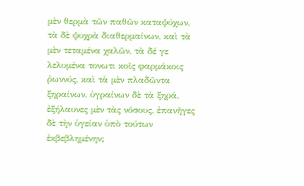μὲν θερμὰ τῶν παθῶν καταψύχων, τὰ δὲ ψυχρὰ διαθερμαίνων, καὶ τὰ μὲν τεταμένα χαλῶν, τὰ δέ γε λελυμένα τονωτι κοῖς φαρμάκοις ῥωννύς, καὶ τὰ μὲν πλαδῶντα ξηραίνων, ὑγραίνων δὲ τὰ ξηρά, ἐξήλαυνες μὲν τὰς νόσους, ἐπανῆγες δὲ τὴν ὑγείαν ὑπὸ τούτων ἐκβεβλημένην;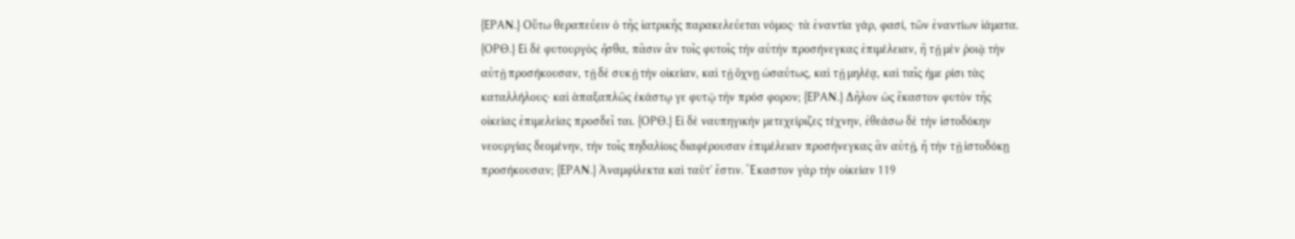{ΕΡΑΝ.} Οὕτω θεραπεύειν ὁ τῆς ἰατρικῆς παρακελεύεται νόμος· τὰ ἐναντία γάρ, φασί, τῶν ἐναντίων ἰάματα. {ΟΡΘ.} Εἰ δὲ φυτουργὸς ἦσθα, πᾶσιν ἂν τοῖς φυτοῖς τὴν αὐτὴν προσήνεγκας ἐπιμέλειαν, ἢ τῇ μὲν ῥοιᾷ τὴν αὐτῇ προσήκουσαν, τῇ δὲ συκῇ τὴν οἰκείαν, καὶ τῇ ὄχνῃ ὡσαύτως, καὶ τῇ μηλέᾳ, καὶ ταῖς ἡμε ρίσι τὰς καταλλήλους· καὶ ἁπαξαπλῶς ἑκάστῳ γε φυτῷ τὴν πρόσ φορον; {ΕΡΑΝ.} Δῆλον ὡς ἕκαστον φυτὸν τῆς οἰκείας ἐπιμελείας προσδεῖ ται. {ΟΡΘ.} Εἰ δὲ ναυπηγικὴν μετεχείριζες τέχνην, ἐθεάσω δὲ τὴν ἱστοδόκην νεουργίας δεομένην, τὴν τοῖς πηδαλίοις διαφέρουσαν ἐπιμέλειαν προσήνεγκας ἂν αὐτῇ, ἢ τὴν τῇ ἱστοδόκῃ προσήκουσαν; {ΕΡΑΝ.} Ἀναμφίλεκτα καὶ ταῦτ' ἔστιν. Ἕκαστον γὰρ τὴν οἰκείαν 119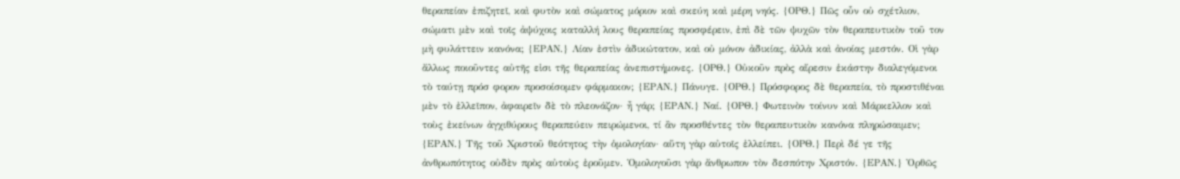θεραπείαν ἐπιζητεῖ, καὶ φυτὸν καὶ σώματος μόριον καὶ σκεύη καὶ μέρη νηός. {ΟΡΘ.} Πῶς οὖν οὐ σχέτλιον, σώματι μὲν καὶ τοῖς ἀψύχοις καταλλή λους θεραπείας προσφέρειν, ἐπὶ δὲ τῶν ψυχῶν τὸν θεραπευτικὸν τοῦ τον μὴ φυλάττειν κανόνα; {ΕΡΑΝ.} Λίαν ἐστὶν ἀδικώτατον, καὶ οὐ μόνον ἀδικίας, ἀλλὰ καὶ ἀνοίας μεστόν. Οἱ γὰρ ἄλλως ποιοῦντες αὐτῆς εἰσι τῆς θεραπείας ἀνεπιστήμονες. {ΟΡΘ.} Οὐκοῦν πρὸς αἵρεσιν ἑκάστην διαλεγόμενοι τὸ ταύτῃ πρόσ φορον προσοίσομεν φάρμακον; {ΕΡΑΝ.} Πάνυγε. {ΟΡΘ.} Πρόσφορος δὲ θεραπεία, τὸ προστιθέναι μὲν τὸ ἐλλεῖπον, ἀφαιρεῖν δὲ τὸ πλεονάζον· ἦ γάρ; {ΕΡΑΝ.} Ναί. {ΟΡΘ.} Φωτεινὸν τοίνυν καὶ Μάρκελλον καὶ τοὺς ἐκείνων ἀγχιθύρους θεραπεύειν πειρώμενοι, τί ἂν προσθέντες τὸν θεραπευτικὸν κανόνα πληρώσαιμεν; {ΕΡΑΝ.} Τῆς τοῦ Χριστοῦ θεότητος τὴν ὁμολογίαν· αὕτη γὰρ αὐτοῖς ἐλλείπει. {ΟΡΘ.} Περὶ δέ γε τῆς ἀνθρωπότητος οὐδὲν πρὸς αὐτοὺς ἐροῦμεν. Ὁμολογοῦσι γὰρ ἄνθρωπον τὸν δεσπότην Χριστόν. {ΕΡΑΝ.} Ὀρθῶς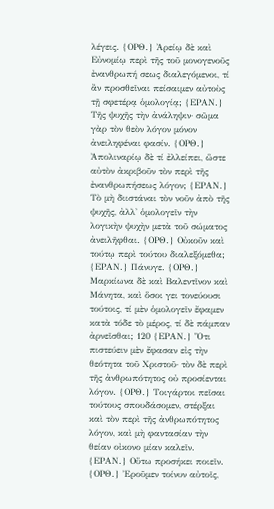λέγεις. {ΟΡΘ.} Ἀρείῳ δὲ καὶ Εὐνομίῳ περὶ τῆς τοῦ μονογενοῦς ἐνανθρωπή σεως διαλεγόμενοι, τί ἂν προσθεῖναι πείσαιμεν αὐτοὺς τῇ σφετέρᾳ ὁμολογίᾳ; {ΕΡΑΝ.} Τῆς ψυχῆς τὴν ἀνάληψιν· σῶμα γὰρ τὸν θεὸν λόγον μόνον ἀνειληφέναι φασίν. {ΟΡΘ.} Ἀπολιναρίῳ δὲ τί ἐλλείπει, ὥστε αὐτὸν ἀκριβοῦν τὸν περὶ τῆς ἐνανθρωπήσεως λόγον; {ΕΡΑΝ.} Τὸ μὴ διιστάναι τὸν νοῦν ἀπὸ τῆς ψυχῆς, ἀλλ' ὁμολογεῖν τὴν λογικὴν ψυχὴν μετὰ τοῦ σώματος ἀνειλῆφθαι. {ΟΡΘ.} Οὐκοῦν καὶ τούτῳ περὶ τούτου διαλεξόμεθα; {ΕΡΑΝ.} Πάνυγε. {ΟΡΘ.} Μαρκίωνα δὲ καὶ Βαλεντῖνον καὶ Μάνητα, καὶ ὅσοι γει τονεύουσι τούτοις, τί μὲν ὁμολογεῖν ἔφαμεν κατὰ τόδε τὸ μέρος, τί δὲ πάμπαν ἀρνεῖσθαι; 120 {ΕΡΑΝ.} Ὅτι πιστεύειν μὲν ἔφασαν εἰς τὴν θεότητα τοῦ Χριστοῦ· τὸν δὲ περὶ τῆς ἀνθρωπότητος οὐ προσίενται λόγον. {ΟΡΘ.} Τοιγάρτοι πεῖσαι τούτους σπουδάσομεν, στέρξαι καὶ τὸν περὶ τῆς ἀνθρωπότητος λόγον, καὶ μὴ φαντασίαν τὴν θείαν οἰκονο μίαν καλεῖν. {ΕΡΑΝ.} Οὕτω προσήκει ποιεῖν. {ΟΡΘ.} Ἐροῦμεν τοίνυν αὐτοῖς,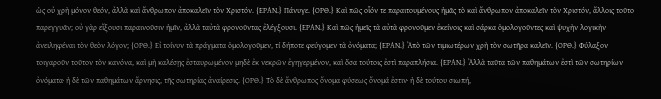ὡς οὐ χρὴ μόνον θεόν, ἀλλὰ καὶ ἄνθρωπον ἀποκαλεῖν τὸν Χριστόν. {ΕΡΑΝ.} Πάνυγε. {ΟΡΘ.} Καὶ πῶς οἷόν τε παραιτουμένους ἡμᾶς τὸ καὶ ἄνθρωπον ἀποκαλεῖν τὸν Χριστόν, ἄλλοις τοῦτο παρεγγυᾶν; οὐ γὰρ εἴξουσι παραινοῦσιν ἡμῖν, ἀλλὰ ταὐτὰ φρονοῦντας ἐλέγξουσι. {ΕΡΑΝ.} Καὶ πῶς ἡμεῖς τὰ αὐτὰ φρονοῦμεν ἐκείνοις καὶ σάρκα ὁμολογοῦντες καὶ ψυχὴν λογικὴν ἀνειληφέναι τὸν θεὸν λόγον; {ΟΡΘ.} Εἰ τοίνυν τὰ πράγματα ὁμολογοῦμεν, τί δήποτε φεύγομεν τὰ ὀνόματα; {ΕΡΑΝ.} Ἀπὸ τῶν τιμιωτέρων χρὴ τὸν σωτῆρα καλεῖν. {ΟΡΘ.} Φύλαξον τοιγαροῦν τοῦτον τὸν κανόνα, καὶ μὴ καλέσῃς ἐσταυρωμένον μηδὲ ἐκ νεκρῶν ἐγηγερμένον, καὶ ὅσα τούτοις ἐστὶ παραπλήσια. {ΕΡΑΝ.} Ἀλλὰ ταῦτα τῶν παθημάτων ἐστὶ τῶν σωτηρίων ὀνόματα· ἡ δὲ τῶν παθημάτων ἄρνησις, τῆς σωτηρίας ἀναίρεσις. {ΟΡΘ.} Τὸ δὲ ἄνθρωπος ὄνομα φύσεως ὄνομά ἐστιν· ἡ δὲ τούτου σιωπή,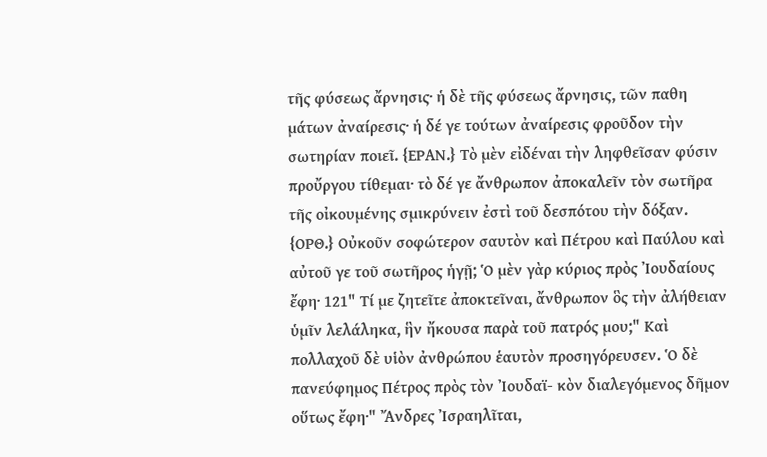τῆς φύσεως ἄρνησις· ἡ δὲ τῆς φύσεως ἄρνησις, τῶν παθη μάτων ἀναίρεσις· ἡ δέ γε τούτων ἀναίρεσις φροῦδον τὴν σωτηρίαν ποιεῖ. {ΕΡΑΝ.} Τὸ μὲν εἰδέναι τὴν ληφθεῖσαν φύσιν προὔργου τίθεμαι· τὸ δέ γε ἄνθρωπον ἀποκαλεῖν τὸν σωτῆρα τῆς οἰκουμένης σμικρύνειν ἐστὶ τοῦ δεσπότου τὴν δόξαν. {ΟΡΘ.} Οὐκοῦν σοφώτερον σαυτὸν καὶ Πέτρου καὶ Παύλου καὶ αὐτοῦ γε τοῦ σωτῆρος ἡγῇ; Ὁ μὲν γὰρ κύριος πρὸς Ἰουδαίους ἔφη· 121" Τί με ζητεῖτε ἀποκτεῖναι, ἄνθρωπον ὃς τὴν ἀλήθειαν ὑμῖν λελάληκα, ἣν ἤκουσα παρὰ τοῦ πατρός μου;" Καὶ πολλαχοῦ δὲ υἱὸν ἀνθρώπου ἑαυτὸν προσηγόρευσεν. Ὁ δὲ πανεύφημος Πέτρος πρὸς τὸν Ἰουδαϊ- κὸν διαλεγόμενος δῆμον οὕτως ἔφη·" Ἄνδρες Ἰσραηλῖται,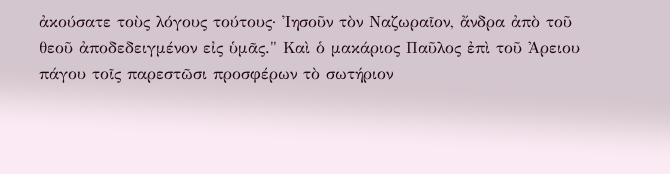ἀκούσατε τοὺς λόγους τούτους· Ἰησοῦν τὸν Ναζωραῖον, ἄνδρα ἀπὸ τοῦ θεοῦ ἀποδεδειγμένον εἰς ὑμᾶς." Καὶ ὁ μακάριος Παῦλος ἐπὶ τοῦ Ἀρειου πάγου τοῖς παρεστῶσι προσφέρων τὸ σωτήριον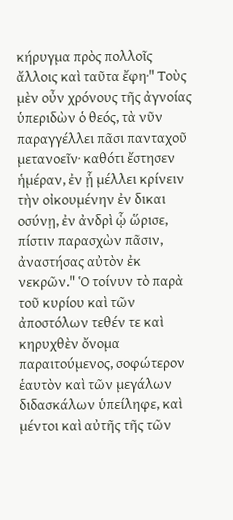κήρυγμα πρὸς πολλοῖς ἄλλοις καὶ ταῦτα ἔφη·" Τοὺς μὲν οὖν χρόνους τῆς ἀγνοίας ὑπεριδὼν ὁ θεός, τὰ νῦν παραγγέλλει πᾶσι πανταχοῦ μετανοεῖν· καθότι ἔστησεν ἡμέραν, ἐν ᾗ μέλλει κρίνειν τὴν οἰκουμένην ἐν δικαι οσύνῃ, ἐν ἀνδρὶ ᾧ ὥρισε, πίστιν παρασχὼν πᾶσιν, ἀναστήσας αὐτὸν ἐκ νεκρῶν." Ὁ τοίνυν τὸ παρὰ τοῦ κυρίου καὶ τῶν ἀποστόλων τεθέν τε καὶ κηρυχθὲν ὄνομα παραιτούμενος, σοφώτερον ἑαυτὸν καὶ τῶν μεγάλων διδασκάλων ὑπείληφε, καὶ μέντοι καὶ αὐτῆς τῆς τῶν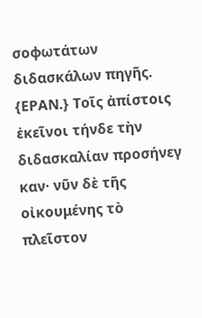σοφωτάτων διδασκάλων πηγῆς. {ΕΡΑΝ.} Τοῖς ἀπίστοις ἐκεῖνοι τήνδε τὴν διδασκαλίαν προσήνεγ καν· νῦν δὲ τῆς οἰκουμένης τὸ πλεῖστον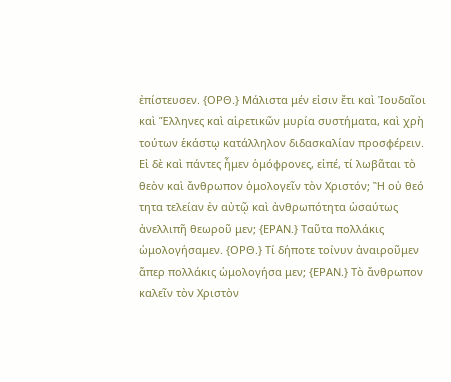ἐπίστευσεν. {ΟΡΘ.} Μάλιστα μέν εἰσιν ἔτι καὶ Ἰουδαῖοι καὶ Ἕλληνες καὶ αἱρετικῶν μυρία συστήματα, καὶ χρὴ τούτων ἑκάστῳ κατάλληλον διδασκαλίαν προσφέρειν. Εἰ δὲ καὶ πάντες ἦμεν ὁμόφρονες, εἰπέ, τί λωβᾶται τὸ θεὸν καὶ ἄνθρωπον ὁμολογεῖν τὸν Χριστόν; Ἢ οὐ θεό τητα τελείαν ἐν αὐτῷ καὶ ἀνθρωπότητα ὡσαύτως ἀνελλιπῆ θεωροῦ μεν; {ΕΡΑΝ.} Ταῦτα πολλάκις ὡμολογήσαμεν. {ΟΡΘ.} Τί δήποτε τοίνυν ἀναιροῦμεν ἅπερ πολλάκις ὡμολογήσα μεν; {ΕΡΑΝ.} Τὸ ἄνθρωπον καλεῖν τὸν Χριστὸν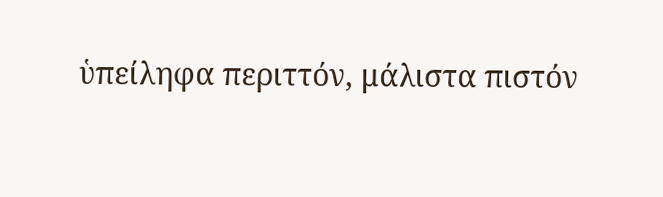ὑπείληφα περιττόν, μάλιστα πιστόν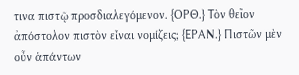τινα πιστῷ προσδιαλεγόμενον. {ΟΡΘ.} Τὸν θεῖον ἀπόστολον πιστὸν εἶναι νομίζεις; {ΕΡΑΝ.} Πιστῶν μὲν οὖν ἁπάντων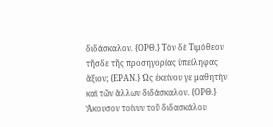διδάσκαλον. {ΟΡΘ.} Τὸν δὲ Τιμόθεον τῆσδε τῆς προσηγορίας ὑπείληφας ἄξιον; {ΕΡΑΝ.} Ὡς ἐκείνου γε μαθητὴν καὶ τῶν ἄλλων διδάσκαλον. {ΟΡΘ.} Ἄκουσον τοίνυν τοῦ διδασκάλου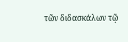τῶν διδασκάλων τῷ